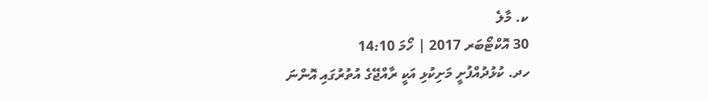ކ. މާލެ
30 އޮކްޓޯބަރ 2017 | ހޯމަ 14:10
ހދ. ކުޅުދުއްފުށީ މަށިކުޅި އަކީ ރާއްޖޭގެ އުތުރުގައި އޮންނަ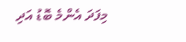މިފަދަ އެންމެ ބޮޑު އަދި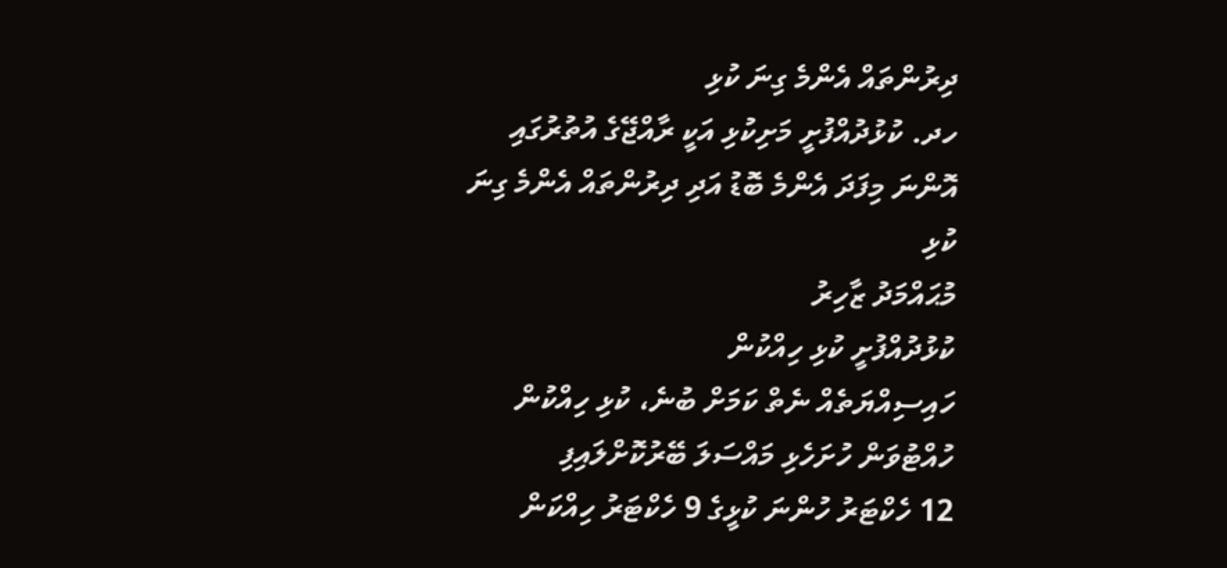ދިރުންތައް އެންމެ ގިނަ ކުޅި
ހދ. ކުޅުދުއްފުށީ މަށިކުޅި އަކީ ރާއްޖޭގެ އުތުރުގައި އޮންނަ މިފަދަ އެންމެ ބޮޑު އަދި ދިރުންތައް އެންމެ ގިނަ ކުޅި
މުޙައްމަދު ޒާހިރު
ކުޅުދުއްފުށީ ކުޅި ހިއްކުން
ހައިސިއްޔަތެއް ނެތް ކަމަށް ބުނެ، ކުޅި ހިއްކުން ހުއްޓުވަން ހުށަހެޅި މައްސަލަ ބޭރުކޮށްލައިފި
12 ހެކްޓަރު ހުންނަ ކުޅީގެ 9 ހެކްޓަރު ހިއްކަން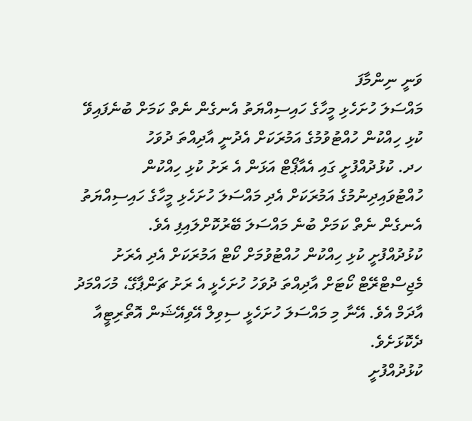ވަނީ ނިންމާފަ
މައްސަލަ ހުށަހެޅި މީހާގެ ހައިސިއްޔަތު އެނގެން ނެތް ކަމަށް ބުނެފައިވޭ
ކުޅި ހިއްކުން ހުއްޓުވުމުގެ އަމުރަކަށް އެދުނީ އާދިއްތަ ދުވަހު
ހދ. ކުޅުދުއްފުށީ ގައި އެއާޕޯޓް އަޅަން އެ ރަށު ކުޅި ހިއްކުން ހުއްޓުވައިދިނުމުގެ އަމުރަކަށް އެދި މައްސަލަ ހުށަހެޅި މީހާގެ ހައިސިއްޔަތު އެނގެން ނެތް ކަމަށް ބުނެ މައްސަލަ ބޭރުކޮށްލައިފި އެވެ.
ކުޅުދުއްފުށީ ކުޅި ހިއްކުން ހުއްޓުވުމަށް ކޯޓް އަމުރަކަށް އެދި އެރަށު މެޖިސްޓްރޭޓް ކޯޓަށް އާދިއްތަ ދުވަހު ހުށަހެޅީ އެ ރަށު ޗަންޕާގޭ، މުހައްމަދު އާދަމް އެވެ. އޭނާ މި މައްސަލަ ހުށަހެޅީ ސިވިލް އޭވިއޭޝަން އޮތޯރިޓީއާ ދެކޮޅަށެވެ.
ކުޅުދުއްފުށީ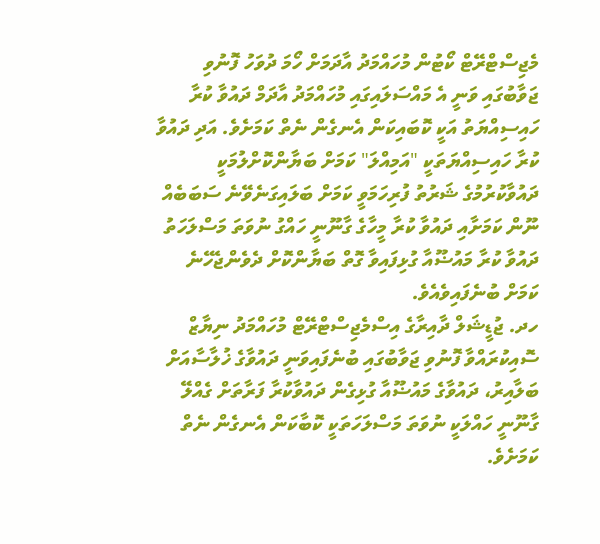މެޖިސްޓްރޭޓް ކޯޓުން މުހައްމަދު އާދަމަށް ހޯމަ ދުވަހު ފޮނުވި ޖަވާބުގައި ވަނީ އެ މައްސަލައިގައި މުހައްމަދު އާދަމް ދައުވާ ކުރާ ހައިސިއްޔަތު އަކީ ކޮބައިކަން އެނގެން ނެތް ކަމަށެވެ. އަދި ދައުވާ ކުރާ ހައިސިއްޔަތަކީ "އަމިއްލަ" ކަމަށް ބަޔާންކޮށްލުމަކީ ދައުވާކުރުމުގެ ޝަރުތު ފުރިހަމަވީ ކަމަށް ބަލައިގަނެވޭނެ ސަބަބެއް ނޫން ކަމަށާއި ދައުވާ ކުރާ މީހާގެ ގާނޫނީ ހައްގު ނުވަތަ މަސްލަހަތު ދައުވާ ކުރާ މައުޟޫއާ ގުޅިފައިވާ ގޮތް ބަޔާންކޮށް ދެވެންޖެހޭނެ ކަމަށް ބުނެފައިވެއެވެ.
ހދ. ޖުޑީޝަލް ދާއިރާގެ އިސްމެޖިސްޓްރޭޓް މުހައްމަދު ނިޔާޒް ސޮއިކުރައްވާ ފޮނުވި ޖަވާބުގައި ބުނެފައިވަނީ ދައުވާގެ ޚުލާސާއަށް ބަލާއިރު، ދައުވާގެ މައުޟޫއާ ގުޅިގެން ދައުވާކުރާ ފަރާތަށް ގެއްލޭ ގާނޫނީ ހައްލަކީ ނުވަތަ މަސްލަހަތަކީ ކޮބާކަން އެނގެން ނެތް ކަމަށެވެ.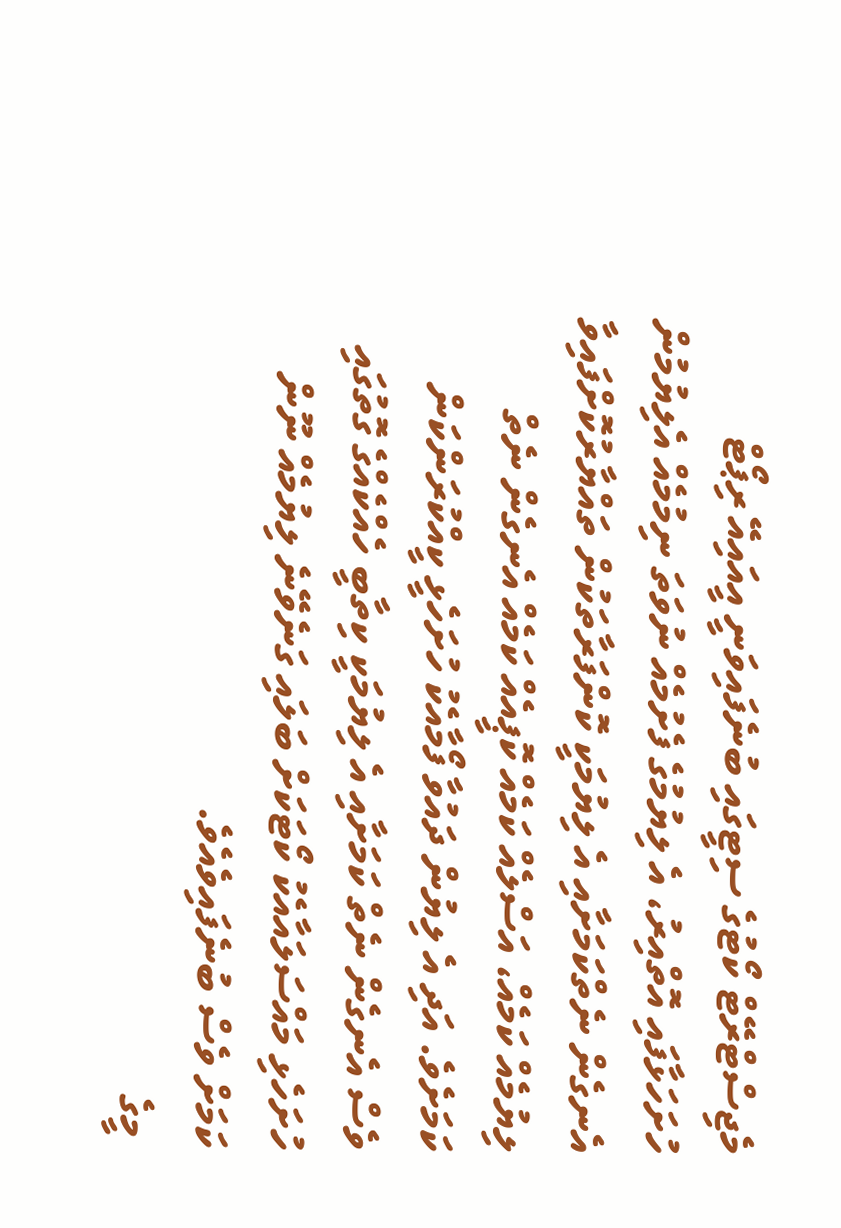މެޖިސްޓްރޭޓް ކޯޓުގެ ސިޓީގައި ބުނެފައިވަނީ އީއައިއޭ ރިޕޯޓް ހުށަހަޅާފައި އޮތްއިރު، އެ ލިޔުމުގެ ފެށުމެއް ނުވަތަ ނިމުމެއް އެލިޔުމުން އެނގެން ނެތްކަމަށާއި އެ ލިޔުމަކީ ކޮންފަރާތަކުން ތައްޔާރުކޮށްފައިވާ ލިޔުމެއް ކަމެއް، އަސްލެއް ކަމެއް ކޮޕީއެއް ކަމެއް އެނގެން ނެތް ކަމަށެވެ. އަދި އެ ލިޔުން ދައުވާ ފޯމާއެކު ހުށަހެޅީ ކީއްކުރަންކަން ވެސް އެނގެން ނެތް ކަމަށާއި އެ ލިޔުމަކީ ކިތާބީ ހެއްކެއްގެ ގޮތުގައި ހުށަހެޅި މައްސަލައާއެކު ކޯޓަކަށް ބަލައި ގަނެވޭނެ ލިޔުމެއް ނޫން ކަމަށް ވެސް ބުނެފައިވެއެވެ.
 މީގެ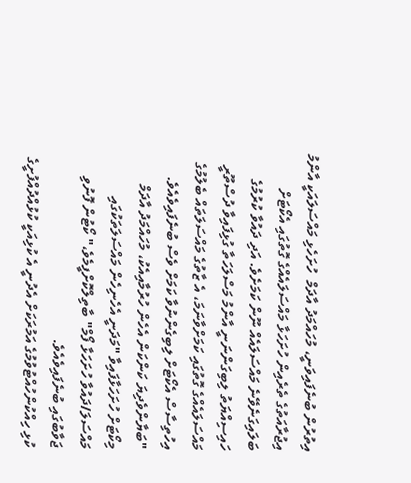އިތުރުން ބުނެފައިވަނީ، މުހައްމަދު އާދަމް  ހުށަހެޅި މައްސަލައަކީ އާންމު އިޖުރާއަތުގެ ތެރެއިން ހުށަހަޅާ މައްސަލައެއްގެ ގޮތުގައި އެކޯޓަށް ބަލައިގަނެވޭނެ މައްސަލައެއް ނޫން ކަމަށެވެ. އަދި ދައުވާ ކުރުމުގެ ހައިސިއްޔަތު ލިބިގަންނަނީ އާންމު މަސްލަހަތާ ގުޅިފައިވާ ދުސްތޫރީ މައްސަލައެއްގެ ގޮތުގައި ކަމަށްވާނަމަ، އެ ޒާތުގެ މައްސަލަތައް ބެލުމުގެ އިހުތިސާސް އެކޯޓަށް ލިބިގެންނުވާ ކަމަށް ވެސް ބުނެފައިވެއެވެ.
"ބަޔާންވެދިޔަ ކަންކަން އެހެން ހުރުމާއިއެކު، މުހައްމަދު އާދަމް މިކޯޓަށް ހުށަހަޅާފައިވާ "މަދަނީ އެހެނިހެން މައްސަލަތަކުގައި މައްސަލަ/ދައުވާ ހުށަހަޅާ ފޯމް" ބާތިލްކޮށްފީމެވެ،" ކޯޓުން ފޮނުވި ޖަވާބުގައި ބުނެފައިވެއެވެ.
ކުޅި ހިއްކުންހުއްޓުވުމުގެ އަމުރަކަށް އެދުނީ އެ ކުޅިއަކީ ކުޅުއްދުއްފުށީގެ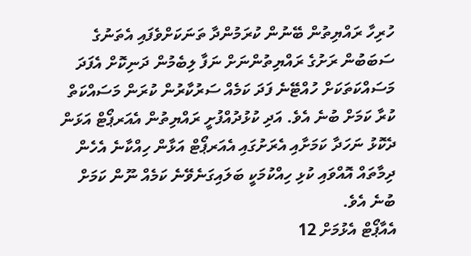ހުރިހާ ރައްޔިތުން ބޭނުން ކުރަމުންދާ ތަނަކަށްވެފައި އެތަނުގެ ސަބަބުން ރަށުގެ ރައްޔިތުންނަށް ނަފާ ލިބެމުން ދަނިކޮށް އެފަދަ މަސައްކަތަކަށް ހުއްޓޭނެ ފަދަ ކަމެއް ސަރުކާރުން ކުރަން މަސައްކަތް ކުރާ ކަމަށް ބުނެ އެވެ. އަދި ކުޅުދުއްފުށީ ރައްޔިތުން އެއަރޕޯޓް އަޅަން ދެކޮޅު ނަހަދާ ކަމަށާއި އެރަށުގައި އެއަރޕޯޓް އަޅާން ހިއްކާނެ އެހެން ދިމާތައް އޮއްވައި ކުޅި ހިއްކުމަކީ ބަލައިގަނެވޭނެ ކަމެއް ނޫން ކަމަށް ބުނެ އެވެ.
އެއާޕޯޓް އެޅުމަށް 12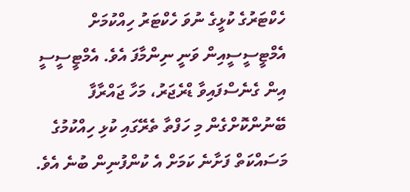ހެކްޓަރުގެ ކުޅީގެ ނުވަ ހެކްޓަރު ހިއްކުމަށް އެމްޓީސީސީއިން ވަނީ ނިންމާފަ އެވެ. އެމްޓީސީސީ އިން ގެނެސްފައިވާ ޑްރެޖަރު، މަހާ ޖައްރާފާ ބޭނުންކޮށްގެން މި ހަފްތާ ތެރޭގައި ކުޅި ހިއްކުމުގެ މަސައްކަތް ފަށާނެ ކަމަށް އެ ކުންފުނިން ބުނެ އެވެ.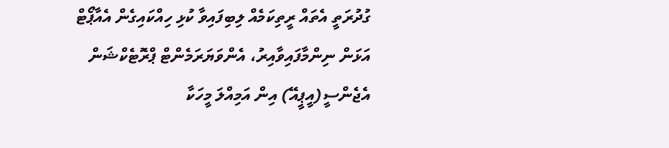ގުދުރަތީ އެތައް ރީތިކަމެއް ލިބިފައިވާ ކުޅި ހިއްކައިގެން އެއާޕޯޓް އަޅަން ނިންމާފައިވާއިރު، އެންވަޔަރަމެންޓް ޕްރޮޓެކްޝަން އެޖެންސީ(އީޕީއޭ) އިން އަމިއްލަ މީހަކާ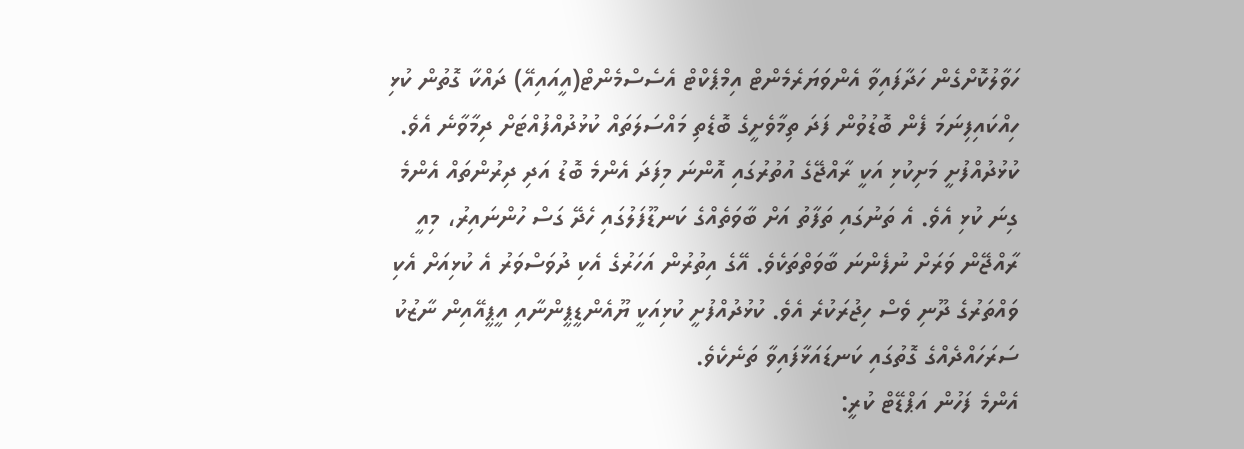ހަވާލުކޮށްގެން ހަދާފައިވާ އެންވަޔަރެމެންޓް އިމްޕެކްޓް އެސެސްމެންޓް(އީއައިއޭ) ދައްކާ ގޮތުން ކުޅި ހިއްކައިފިނަމަ ފެން ބޮޑުވުން ފަދަ ތިމާވެށީގެ ބޮޑެތި މައްސަލަތައް ކުޅުދުއްފުއްޓަށް ދިމާވާނެ އެވެ.
ކުޅުދުއްފުށީ މަށިކުޅި އަކީ ރާއްޖޭގެ އުތުރުގައި އޮންނަ މިފަދަ އެންމެ ބޮޑު އަދި ދިރުންތައް އެންމެ ގިނަ ކުޅި އެވެ. އެ ތަނުގައި ތަފާތު އަށް ބާވަތެއްގެ ކަނޑޫފަލުގައި ހެދޭ ގަސް ހުންނައިރު، މިއީ ރާއްޖޭން ވަރަށް ނުފެންނަ ބާވަތްތަކެވެ. އޭގެ އިތުރުން އަހަރުގެ އެކި ދުވަސްވަރު އެ ކުޅިއަށް އެކި ވައްތަރުގެ ދޫނި ވެސް ހިޖުރަކުރެ އެވެ. ކުޅުދުއްފުށީ ކުޅިއަކީ ޔޫއެންޑީޕީންނާއި އީޕީއޭއިން ނާޒުކު ސަރަހައްދެއްގެ ގޮތުގައި ކަނޑައަޅާފައިވާ ތަނެކެވެ.
އެންމެ ފަހުން އަޕްޑޭޓް ކުރީ: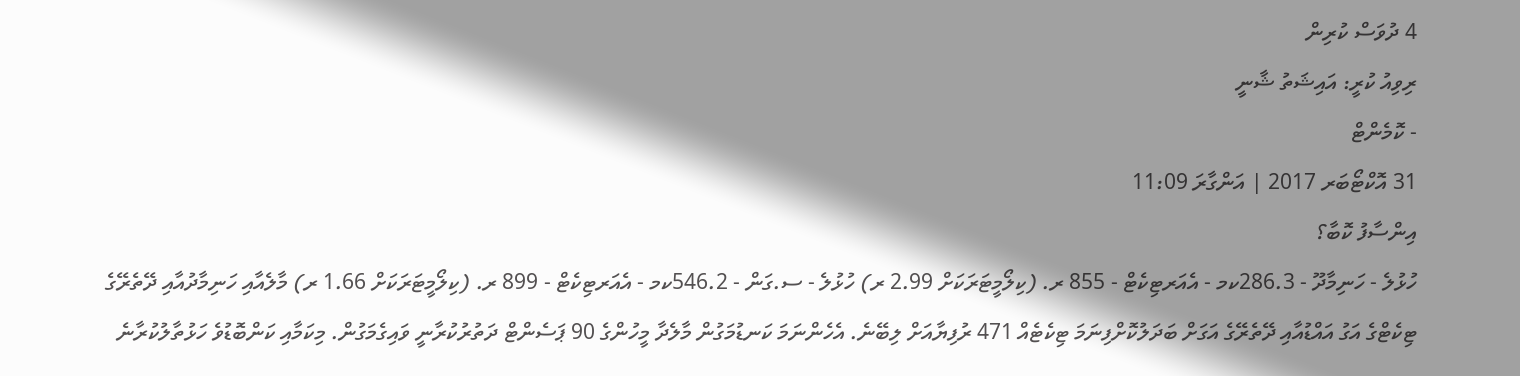4 ދުވަސް ކުރިން
ރިވިއު ކުރީ: އައިޝަތު ޝާނީ
- ކޮމެންޓް
31 އޮކްޓޯބަރ 2017 | އަންގާރަ 11:09
އިންސާފު ކޮބާ؟
ހުޅުލެ - ހަނިމާދޫ - 286.3ކމ - އެއަރޓިކެޓް - 855 ރ. (ކިލޯމީޓަރަކަށް 2.99 ރ) ހުޅުލެ - ސ.ގަން - 546.2ކމ - އެއަރޓިކެޓް - 899 ރ. (ކިލޯމީޓަރަކަށް 1.66 ރ) މާލެއާއި ހަނިމާދުއާއި ދޭތެރޭގެ ޓިކެޓްގެ އަގު އައްޑުއާއި ދޭތެރޭގެ އަގަށް ބަދަލުކޮށްފިނަމަ ޓިކެޓެއް 471 ރުފިޔާއަށް ލިބޭނެ. އެހެންނަމަ ކަނޑުމަގުން މާލެދާ މީހުންގެ 90 ޕަސެންޓް ދަތުރުކުރާނީ ވައިގެމަގުން. މިކަމާއި ކަންބޮޑުވެ ހަޅުތާލުކުރާނެ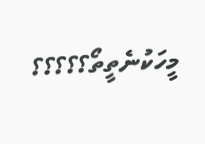މީހަކުނެތީތޯ؟؟؟؟؟